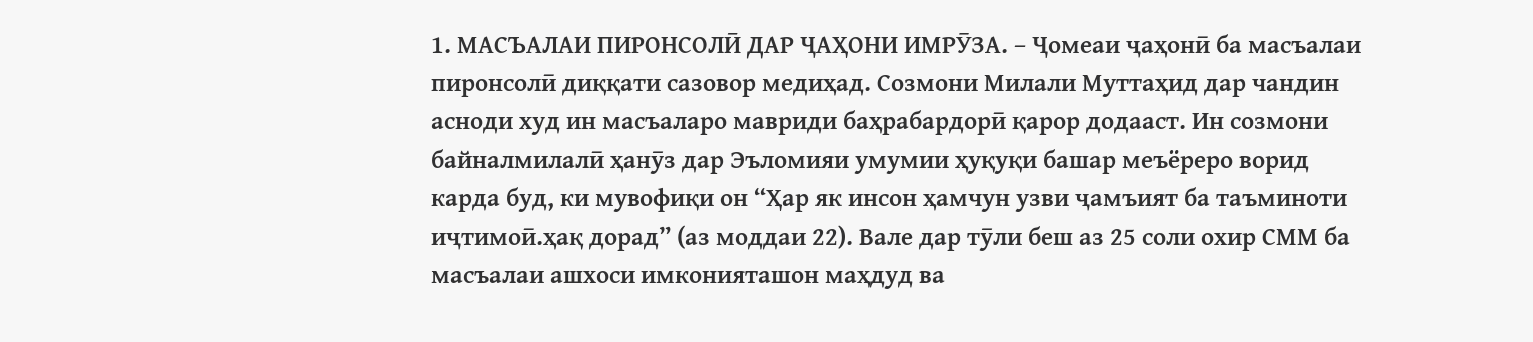1. МАСЪАЛАИ ПИРОНСОЛӢ ДАР ҶАҲОНИ ИМРӮЗА. – Ҷомеаи ҷаҳонӣ ба масъалаи пиронсолӣ диққати сазовор медиҳад. Созмони Милали Муттаҳид дар чандин асноди худ ин масъаларо мавриди баҳрабардорӣ қарор додааст. Ин созмони байналмилалӣ ҳанӯз дар Эъломияи умумии ҳуқуқи башар меъёреро ворид карда буд, ки мувофиқи он “Ҳар як инсон ҳамчун узви ҷамъият ба таъминоти иҷтимоӣ.ҳақ дорад” (аз моддаи 22). Вале дар тӯли беш аз 25 соли охир СММ ба масъалаи ашхоси имконияташон маҳдуд ва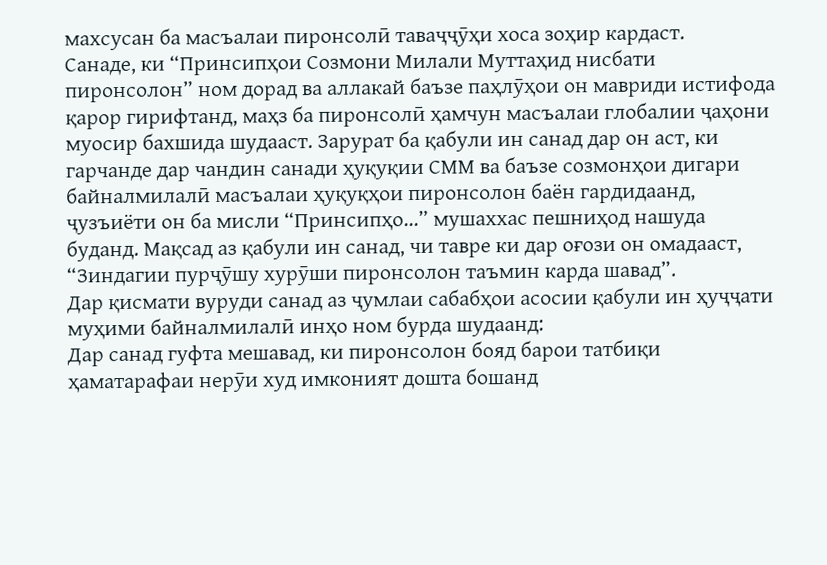махсусан ба масъалаи пиронсолӣ таваҷҷӯҳи хоса зоҳир кардаст.
Санаде, ки “Принсипҳои Созмони Милали Муттаҳид нисбати пиронсолон” ном дорад ва аллакай баъзе паҳлӯҳои он мавриди истифода қарор гирифтанд, маҳз ба пиронсолӣ ҳамчун масъалаи глобалии ҷаҳони муосир бахшида шудааст. Зарурат ба қабули ин санад дар он аст, ки гарчанде дар чандин санади ҳуқуқии СММ ва баъзе созмонҳои дигари байналмилалӣ масъалаи ҳуқуқҳои пиронсолон баён гардидаанд, ҷузъиёти он ба мисли “Принсипҳо...” мушаххас пешниҳод нашуда буданд. Мақсад аз қабули ин санад, чи тавре ки дар оғози он омадааст, “Зиндагии пурҷӯшу хурӯши пиронсолон таъмин карда шавад”.
Дар қисмати вуруди санад аз ҷумлаи сабабҳои асосии қабули ин ҳуҷҷати муҳими байналмилалӣ инҳо ном бурда шудаанд:
Дар санад гуфта мешавад, ки пиронсолон бояд барои татбиқи ҳаматарафаи нерӯи худ имконият дошта бошанд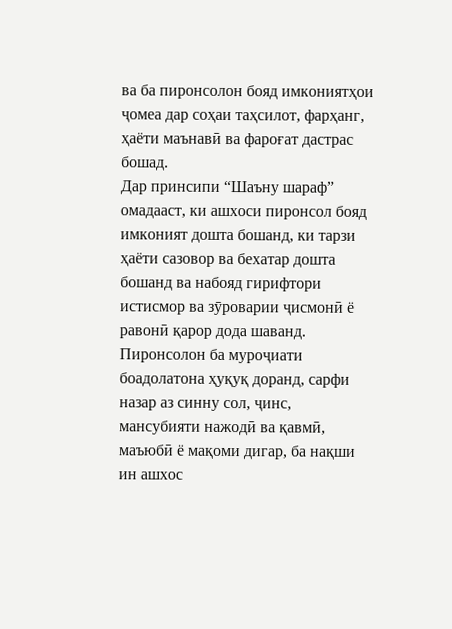ва ба пиронсолон бояд имкониятҳои ҷомеа дар соҳаи таҳсилот, фарҳанг, ҳаёти маънавӣ ва фароғат дастрас бошад.
Дар принсипи “Шаъну шараф” омадааст, ки ашхоси пиронсол бояд имконият дошта бошанд, ки тарзи ҳаёти сазовор ва бехатар дошта бошанд ва набояд гирифтори истисмор ва зӯроварии ҷисмонӣ ё равонӣ қарор дода шаванд. Пиронсолон ба муроҷиати боадолатона ҳуқуқ доранд, сарфи назар аз синну сол, ҷинс, мансубияти нажодӣ ва қавмӣ, маъюбӣ ё мақоми дигар, ба нақши ин ашхос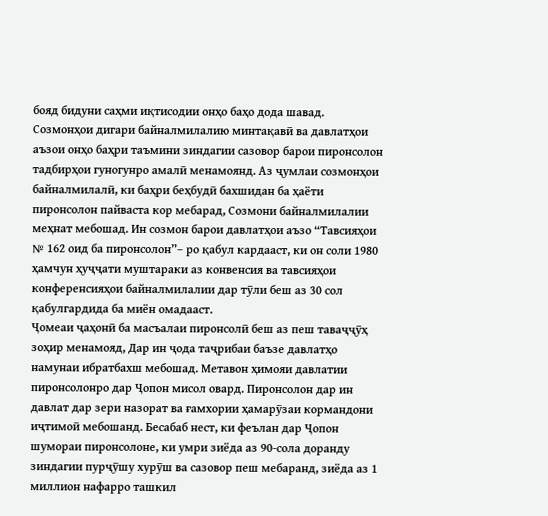бояд бидуни саҳми иқтисодии онҳо баҳо дода шавад.
Созмонҳои дигари байналмилалию минтақавӣ ва давлатҳои аъзои онҳо баҳри таъмини зиндагии сазовор барои пиронсолон тадбирҳои гуногунро амалӣ менамоянд. Аз ҷумлаи созмонҳои байналмилалӣ, ки баҳри беҳбудӣ бахшидан ба ҳаёти пиронсолон пайваста кор мебарад, Созмони байналмилалии меҳнат мебошад. Ин созмон барои давлатҳои аъзо “Тавсияҳои № 162 оид ба пиронсолон”– ро қабул кардааст, ки он соли 1980 ҳамчун ҳуҷҷати муштараки аз конвенсия ва тавсияҳои конференсияҳои байналмилалии дар тӯли беш аз 30 сол қабулгардида ба миён омадааст.
Ҷомеаи ҷаҳонӣ ба масъалаи пиронсолӣ беш аз пеш таваҷҷӯҳ зоҳир менамояд, Дар ин ҷода таҷрибаи баъзе давлатҳо намунаи ибратбахш мебошад. Метавон ҳимояи давлатии пиронсолонро дар Ҷопон мисол овард. Пиронсолон дар ин давлат дар зери назорат ва ғамхории ҳамарӯзаи кормандони иҷтимоӣ мебошанд. Бесабаб нест, ки феълан дар Ҷопон шумораи пиронсолоне, ки умри зиёда аз 90-сола доранду зиндагии пурҷӯшу хурӯш ва сазовор пеш мебаранд, зиёда аз 1 миллион нафарро ташкил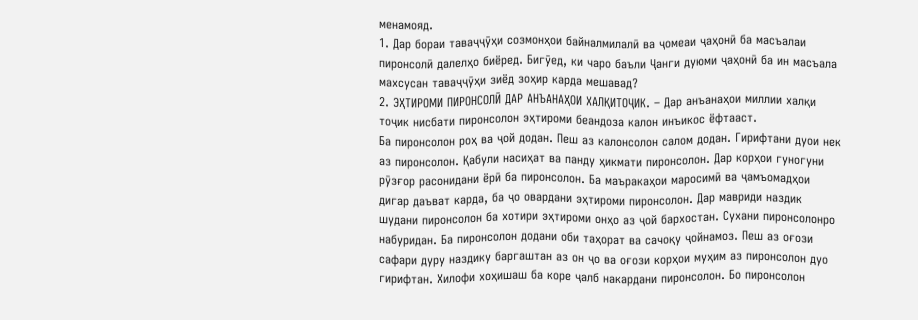менамояд.
1. Дар бораи таваҷҷӯҳи созмонҳои байналмилалӣ ва ҷомеаи ҷаҳонӣ ба масъалаи пиронсолӣ далелҳо биёред. Бигӯед, ки чаро баъли Ҷанги дуюми ҷаҳонӣ ба ин масъала махсусан таваҷҷӯҳи зиёд зоҳир карда мешавад?
2. ЭҲТИРОМИ ПИРОНСОЛӢ ДАР АНЪАНАҲОИ ХАЛҚИТОҶИК. – Дар анъанаҳои миллии халқи тоҷик нисбати пиронсолон эҳтироми беандоза калон инъикос ёфтааст.
Ба пиронсолон роҳ ва ҷой додан. Пеш аз калонсолон салом додан. Гирифтани дуои нек аз пиронсолон. Қабули насиҳат ва панду ҳикмати пиронсолон. Дар корҳои гуногуни рӯзғор расонидани ёрӣ ба пиронсолон. Ба маъракаҳои маросимӣ ва ҷамъомадҳои дигар даъват карда, ба ҷо овардани эҳтироми пиронсолон. Дар мавриди наздик шудани пиронсолон ба хотири эҳтироми онҳо аз ҷой бархостан. Сухани пиронсолонро набуридан. Ба пиронсолон додани оби таҳорат ва сачоқу ҷойнамоз. Пеш аз оғози сафари дуру наздику баргаштан аз он ҷо ва оғози корҳои муҳим аз пиронсолон дуо гирифтан. Хилофи хоҳишаш ба коре ҷалб накардани пиронсолон. Бо пиронсолон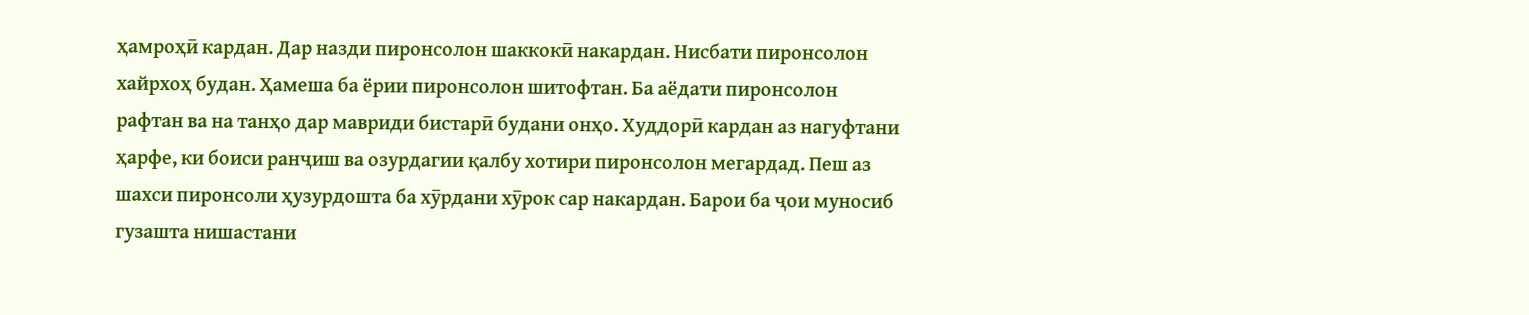ҳамроҳӣ кардан. Дар назди пиронсолон шаккокӣ накардан. Нисбати пиронсолон хайрхоҳ будан. Ҳамеша ба ёрии пиронсолон шитофтан. Ба аёдати пиронсолон рафтан ва на танҳо дар мавриди бистарӣ будани онҳо. Худдорӣ кардан аз нагуфтани ҳарфе, ки боиси ранҷиш ва озурдагии қалбу хотири пиронсолон мегардад. Пеш аз шахси пиронсоли ҳузурдошта ба хӯрдани хӯрок сар накардан. Барои ба ҷои муносиб гузашта нишастани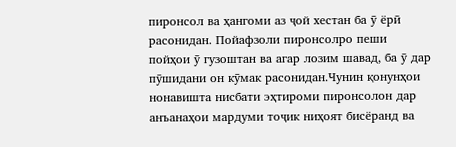пиронсол ва ҳангоми аз ҷой хестан ба ӯ ёрӣ расонидан. Пойафзоли пиронсолро пеши пойҳои ӯ гузоштан ва агар лозим шавад, ба ӯ дар пӯшидани он кӯмак расонидан.Чунин қонунҳои нонавишта нисбати эҳтироми пиронсолон дар анъанаҳои мардуми тоҷик ниҳоят бисёранд ва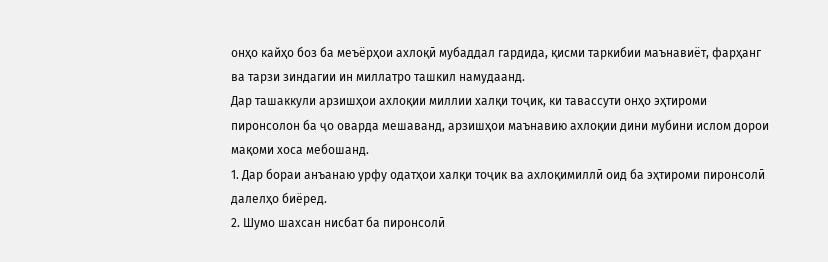онҳо кайҳо боз ба меъёрҳои ахлоқӣ мубаддал гардида, қисми таркибии маънавиёт, фарҳанг ва тарзи зиндагии ин миллатро ташкил намудаанд.
Дар ташаккули арзишҳои ахлоқии миллии халқи тоҷик, ки тавассути онҳо эҳтироми пиронсолон ба ҷо оварда мешаванд, арзишҳои маънавию ахлоқии дини мубини ислом дорои мақоми хоса мебошанд.
1. Дар бораи анъанаю урфу одатҳои халқи тоҷик ва ахлоқимиллӣ оид ба эҳтироми пиронсолӣ далелҳо биёред.
2. Шумо шахсан нисбат ба пиронсолӣ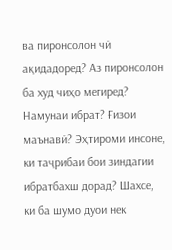ва пиронсолон чӣ ақидадоред? Аз пиронсолон ба худ чиҳо мегиред? Намунаи ибрат? Ғизои маънавӣ? Эҳтироми инсоне, ки таҷрибаи бои зиндагии ибратбахш дорад? Шахсе, ки ба шумо дуои нек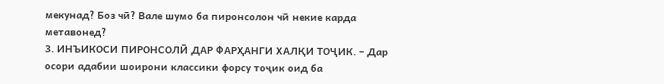мекунад? Боз чӣ? Вале шумо ба пиронсолон чӣ некие карда метавонед?
3. ИНЪИКОСИ ПИРОНСОЛӢ ДАР ФАРҲАНГИ ХАЛҚИ ТОҶИК. – Дар осори адабии шоирони классики форсу тоҷик оид ба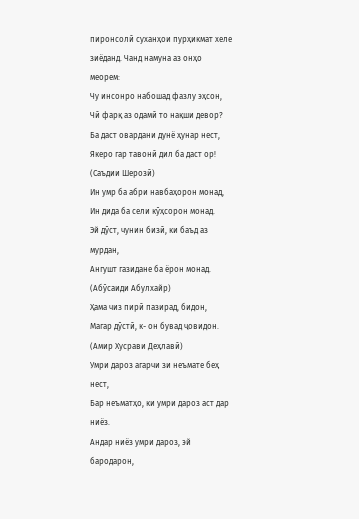пиронсолӣ суханҳои пурҳикмат хеле зиёданд. Чанд намуна аз онҳо меорем:
Чу инсонро набошад фазлу эҳсон,
Чӣ фарқ аз одамӣ то нақши девор?
Ба даст овардани дунё ҳунар нест,
Якеро гар тавонӣ дил ба даст ор!
(Саъдии Шерозӣ)
Ин умр ба абри навбаҳорон монад,
Ин дида ба сели кӯҳсорон монад.
Эй дӯст, чунин бизӣ, ки баъд аз мурдан,
Ангушт газидане ба ёрон монад.
(Абӯсаиди Абулхайр)
Ҳама чиз пирӣ пазирад, бидон,
Магар дӯстӣ, к- он бувад ҷовидон.
(Амир Хусрави Деҳлавӣ)
Умри дароз агарчи зи неъмате беҳ нест,
Бар неъматҳо, ки умри дароз аст дар ниёз.
Андар ниёз умри дароз, эй бародарон,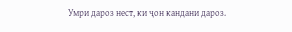Умри дароз нест, ки ҷон кандани дароз.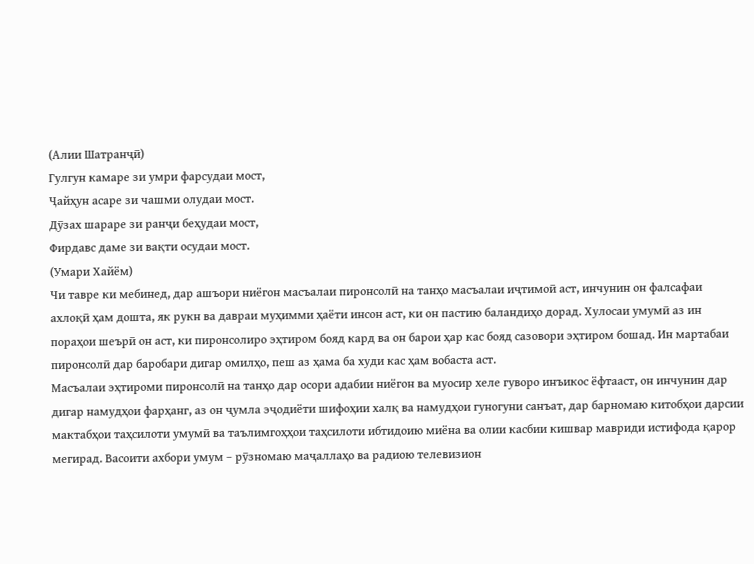(Алии Шатранҷӣ)
Гулгун камаре зи умри фарсудаи мост,
Ҷайҳун асаре зи чашми олудаи мост.
Дӯзах шараре зи ранҷи беҳудаи мост,
Фирдавс даме зи вақти осудаи мост.
(Умари Хайём)
Чи тавре ки мебинед, дар ашъори ниёгон масъалаи пиронсолӣ на танҳо масъалаи иҷтимоӣ аст, инчунин он фалсафаи ахлоқӣ ҳам дошта, як рукн ва давраи муҳимми ҳаёти инсон аст, ки он пастию баландиҳо дорад. Хулосаи умумӣ аз ин пораҳои шеърӣ он аст, ки пиронсолиро эҳтиром бояд кард ва он барои ҳар кас бояд сазовори эҳтиром бошад. Ин мартабаи пиронсолӣ дар баробари дигар омилҳо, пеш аз ҳама ба худи кас ҳам вобаста аст.
Масъалаи эҳтироми пиронсолӣ на танҳо дар осори адабии ниёгон ва муосир хеле гуворо инъикос ёфтааст, он инчунин дар дигар намудҳои фарҳанг, аз он ҷумла эҷодиёти шифоҳии халқ ва намудҳои гуногуни санъат, дар барномаю китобҳои дарсии мактабҳои таҳсилоти умумӣ ва таълимгоҳҳои таҳсилоти ибтидоию миёна ва олии касбии кишвар мавриди истифода қарор мегирад. Васоити ахбори умум – рӯзномаю маҷаллаҳо ва радиою телевизион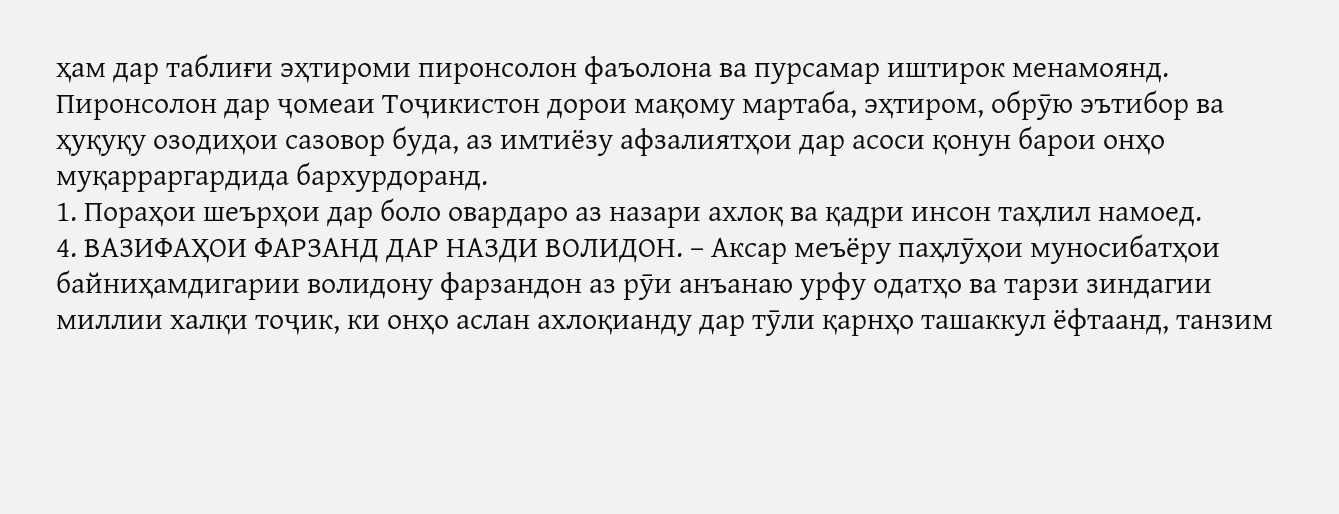ҳам дар таблиғи эҳтироми пиронсолон фаъолона ва пурсамар иштирок менамоянд.
Пиронсолон дар ҷомеаи Тоҷикистон дорои мақому мартаба, эҳтиром, обрӯю эътибор ва ҳуқуқу озодиҳои сазовор буда, аз имтиёзу афзалиятҳои дар асоси қонун барои онҳо муқарраргардида бархурдоранд.
1. Пораҳои шеърҳои дар боло овардаро аз назари ахлоқ ва қадри инсон таҳлил намоед.
4. ВАЗИФАҲОИ ФАРЗАНД ДАР НАЗДИ ВОЛИДОН. – Аксар меъёру паҳлӯҳои муносибатҳои байниҳамдигарии волидону фарзандон аз рӯи анъанаю урфу одатҳо ва тарзи зиндагии миллии халқи тоҷик, ки онҳо аслан ахлоқианду дар тӯли қарнҳо ташаккул ёфтаанд, танзим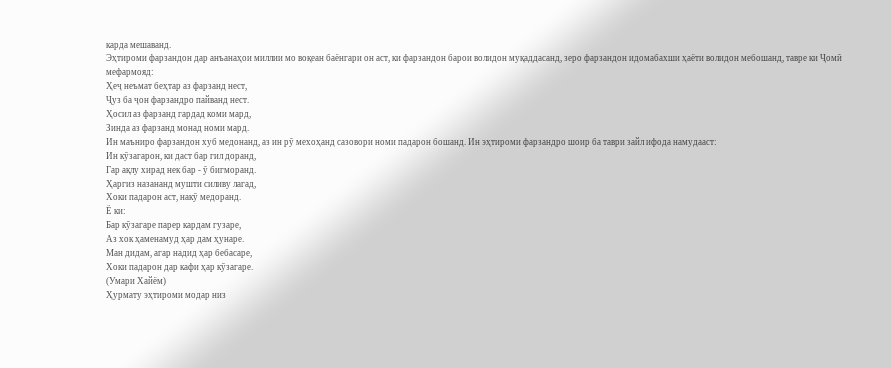карда мешаванд.
Эҳтироми фарзандон дар анъанаҳои миллии мо воқеан баёнгари он аст, ки фарзандон барои волидон муқаддасанд, зеро фарзандон идомабахши ҳаёти волидон мебошанд, тавре ки Ҷомӣ мефармояд:
Ҳеҷ неъмат беҳтар аз фарзанд нест,
Ҷуз ба ҷон фарзандро пайванд нест.
Ҳосил аз фарзанд гардад коми мард,
Зинда аз фарзанд монад номи мард.
Ин маъниро фарзандон хуб медонанд, аз ин рӯ мехоҳанд сазовори номи падарон бошанд. Ин эҳтироми фарзандро шоир ба таври зайл ифода намудааст:
Ин кӯзагарон, ки даст бар гил доранд,
Гар ақлу хирад нек бар - ӯ бигморанд.
Ҳаргиз назананд мушти силиву лагад,
Хоки падарон аст, накӯ медоранд.
Ё ки:
Бар кӯзагаре парер кардам гузаре,
Аз хок ҳаменамуд ҳар дам ҳунаре.
Ман дидам, агар надид ҳар бебасаре,
Хоки падарон дар кафи ҳар кӯзагаре.
(Умари Хайём)
Ҳурмату эҳтироми модар низ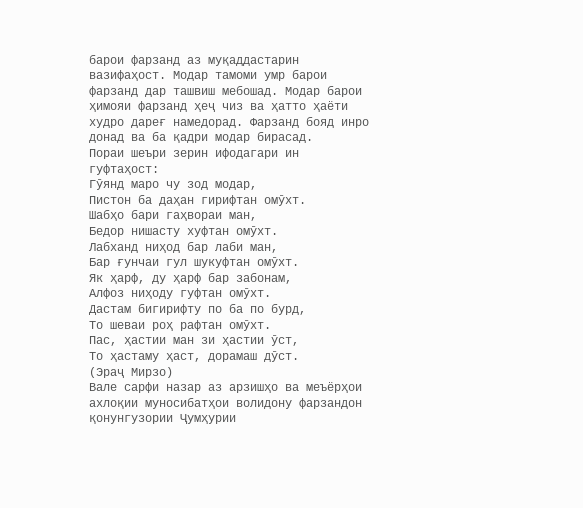барои фарзанд аз муқаддастарин вазифаҳост. Модар тамоми умр барои фарзанд дар ташвиш мебошад. Модар барои ҳимояи фарзанд ҳеҷ чиз ва ҳатто ҳаёти худро дареғ намедорад. Фарзанд бояд инро донад ва ба қадри модар бирасад.
Пораи шеъри зерин ифодагари ин гуфтаҳост:
Гӯянд маро чу зод модар,
Пистон ба даҳан гирифтан омӯхт.
Шабҳо бари гаҳвораи ман,
Бедор нишасту хуфтан омӯхт.
Лабханд ниҳод бар лаби ман,
Бар ғунчаи гул шукуфтан омӯхт.
Як ҳарф, ду ҳарф бар забонам,
Алфоз ниҳоду гуфтан омӯхт.
Дастам бигирифту по ба по бурд,
То шеваи роҳ рафтан омӯхт.
Пас, ҳастии ман зи ҳастии ӯст,
То ҳастаму ҳаст, дорамаш дӯст.
(Эраҷ Мирзо)
Вале сарфи назар аз арзишҳо ва меъёрҳои ахлоқии муносибатҳои волидону фарзандон қонунгузории Ҷумҳурии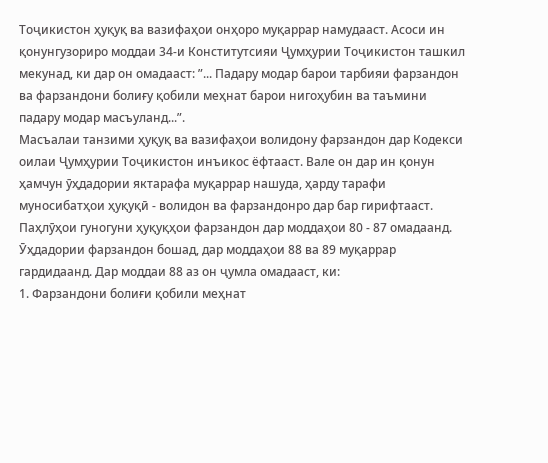Тоҷикистон ҳуқуқ ва вазифаҳои онҳоро муқаррар намудааст. Асоси ин қонунгузориро моддаи 34-и Конститутсияи Ҷумҳурии Тоҷикистон ташкил мекунад, ки дар он омадааст: ”... Падару модар барои тарбияи фарзандон ва фарзандони болиғу қобили меҳнат барои нигоҳубин ва таъмини падару модар масъуланд...”.
Масъалаи танзими ҳуқуқ ва вазифаҳои волидону фарзандон дар Кодекси оилаи Ҷумҳурии Тоҷикистон инъикос ёфтааст. Вале он дар ин қонун ҳамчун ӯҳдадории яктарафа муқаррар нашуда, ҳарду тарафи муносибатҳои ҳуқуқӣ - волидон ва фарзандонро дар бар гирифтааст. Паҳлӯҳои гуногуни ҳуқуқҳои фарзандон дар моддаҳои 80 - 87 омадаанд. Ӯҳдадории фарзандон бошад, дар моддаҳои 88 ва 89 муқаррар гардидаанд. Дар моддаи 88 аз он ҷумла омадааст, ки:
1. Фарзандони болиғи қобили меҳнат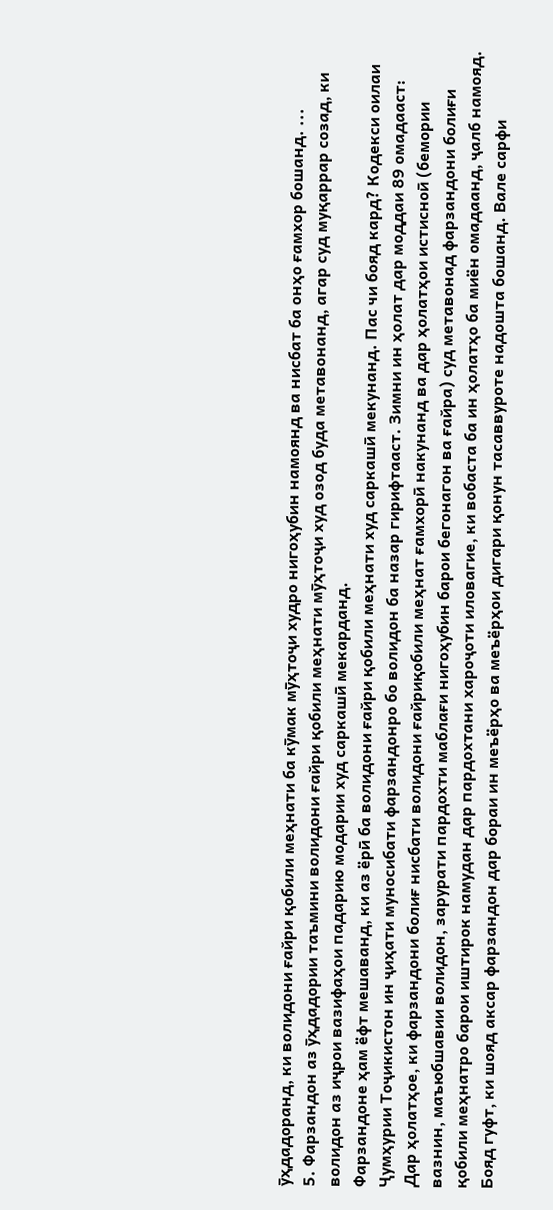ӯҳдадоранд, ки волидони ғайри қобили меҳнати ба кӯмак мӯҳтоҷи худро нигоҳубин намоянд ва нисбат ба онҳо ғамхор бошанд. ...
5. Фарзандон аз ӯҳдадории таъмини волидони ғайри қобили меҳнати мӯҳтоҷи худ озод буда метавонанд, агар суд муқаррар созад, ки волидон аз иҷрои вазифаҳои падарию модарии худ саркашӣ мекарданд.
Фарзандоне ҳам ёфт мешаванд, ки аз ёрӣ ба волидони ғайри қобили меҳнати худ саркашӣ мекунанд. Пас чи бояд кард? Кодекси оилаи Ҷумҳурии Тоҷикистон ин ҷиҳати муносибати фарзандонро бо волидон ба назар гирифтааст. Зимни ин ҳолат дар моддаи 89 омадааст:
Дар ҳолатҳое, ки фарзандони болиғ нисбати волидони ғайриқобили меҳнат ғамхорӣ накунанд ва дар ҳолатҳои истисноӣ (бемории вазнин, маъюбшавии волидон, зарурати пардохти маблағи нигоҳубин барои бегонагон ва ғайра) суд метавонад фарзандони болиғи қобили меҳнатро барои иштирок намудан дар пардохтани хароҷоти иловагие, ки вобаста ба ин ҳолатҳо ба миён омадаанд, ҷалб намояд.
Бояд гуфт, ки шояд аксар фарзандон дар бораи ин меъёрҳо ва меъёрҳои дигари қонун тасаввуроте надошта бошанд. Вале сарфи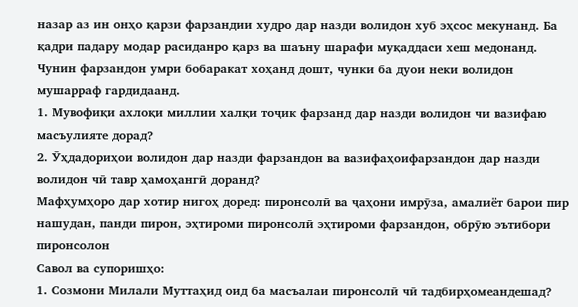назар аз ин онҳо қарзи фарзандии худро дар назди волидон хуб эҳсос мекунанд. Ба қадри падару модар расиданро қарз ва шаъну шарафи муқаддаси хеш медонанд. Чунин фарзандон умри бобаракат хоҳанд дошт, чунки ба дуои неки волидон мушарраф гардидаанд.
1. Мувофиқи ахлоқи миллии халқи тоҷик фарзанд дар назди волидон чи вазифаю масъулияте дорад?
2. Ӯҳдадориҳои волидон дар назди фарзандон ва вазифаҳоифарзандон дар назди волидон чӣ тавр ҳамоҳангӣ доранд?
Мафҳумҳоро дар хотир нигоҳ доред: пиронсолӣ ва ҷаҳони имрӯза, амалиёт барои пир нашудан, панди пирон, эҳтироми пиронсолӣ эҳтироми фарзандон, обрӯю эътибори пиронсолон
Савол ва супоришҳо:
1. Созмони Милали Муттаҳид оид ба масъалаи пиронсолӣ чӣ тадбирҳомеандешад?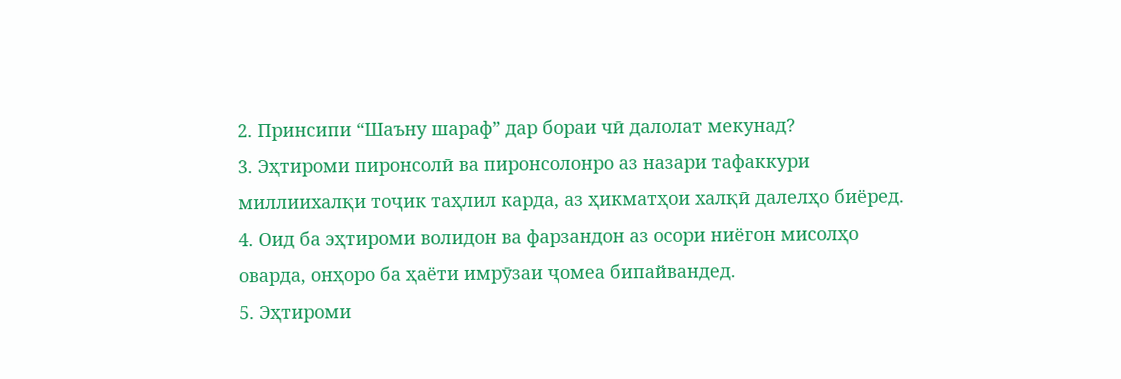2. Принсипи “Шаъну шараф” дар бораи чӣ далолат мекунад?
3. Эҳтироми пиронсолӣ ва пиронсолонро аз назари тафаккури миллиихалқи тоҷик таҳлил карда, аз ҳикматҳои халқӣ далелҳо биёред.
4. Оид ба эҳтироми волидон ва фарзандон аз осори ниёгон мисолҳо оварда, онҳоро ба ҳаёти имрӯзаи ҷомеа бипайвандед.
5. Эҳтироми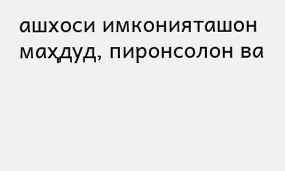ашхоси имконияташон маҳдуд, пиронсолон ва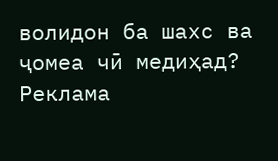волидон ба шахс ва ҷомеа чӣ медиҳад?
Реклама